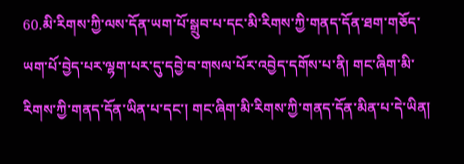60.མི་རིགས་ཀྱི་ལས་དོན་ཡག་པོ་སྒྲུབ་པ་དང་མི་རིགས་ཀྱི་གནད་དོན་ཐག་གཅོད་ཡག་པོ་བྱེད་པར་ལྷག་པར་དུ་དབྱེ་བ་གསལ་པོར་འབྱེད་དགོས་པ་ནི། གང་ཞིག་མི་རིགས་ཀྱི་གནད་དོན་ཡིན་པ་དང་། གང་ཞིག་མི་རིགས་ཀྱི་གནད་དོན་མིན་པ་དེ་ཡིན།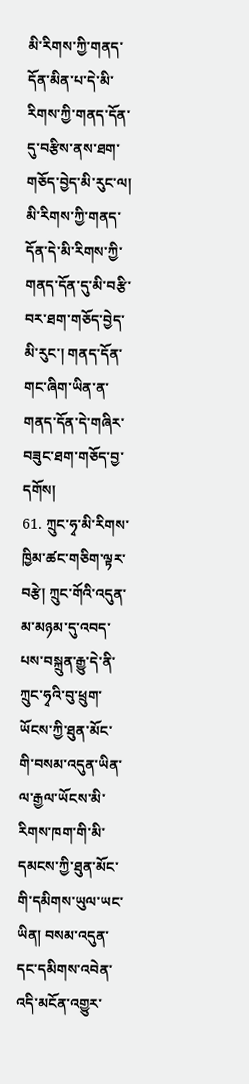མི་རིགས་ཀྱི་གནད་དོན་མིན་པ་དེ་མི་རིགས་ཀྱི་གནད་དོན་དུ་བརྩིས་ནས་ཐག་གཅོད་བྱེད་མི་རུང་ལ། མི་རིགས་ཀྱི་གནད་དོན་དེ་མི་རིགས་ཀྱི་གནད་དོན་དུ་མི་བརྩི་བར་ཐག་གཅོད་བྱེད་མི་རུང་། གནད་དོན་གང་ཞིག་ཡིན་ན་གནད་དོན་དེ་གཞིར་བཟུང་ཐག་གཅོད་བྱ་དགོས།
61. ཀྲུང་ཧྭ་མི་རིགས་ཁྱིམ་ཚང་གཅིག་ལྟར་བརྩེ། ཀྲུང་གོའི་འདུན་མ་མཉམ་དུ་འབད་པས་བསྐྲུན་རྒྱུ་དེ་ནི་ཀྲུང་ཧྭའི་བུ་ཕྲུག་ཡོངས་ཀྱི་ཐུན་མོང་གི་བསམ་འདུན་ཡིན་ལ་རྒྱལ་ཡོངས་མི་རིགས་ཁག་གི་མི་དམངས་ཀྱི་ཐུན་མོང་གི་དམིགས་ཡུལ་ཡང་ཡིན། བསམ་འདུན་དང་དམིགས་འབེན་འདི་མངོན་འགྱུར་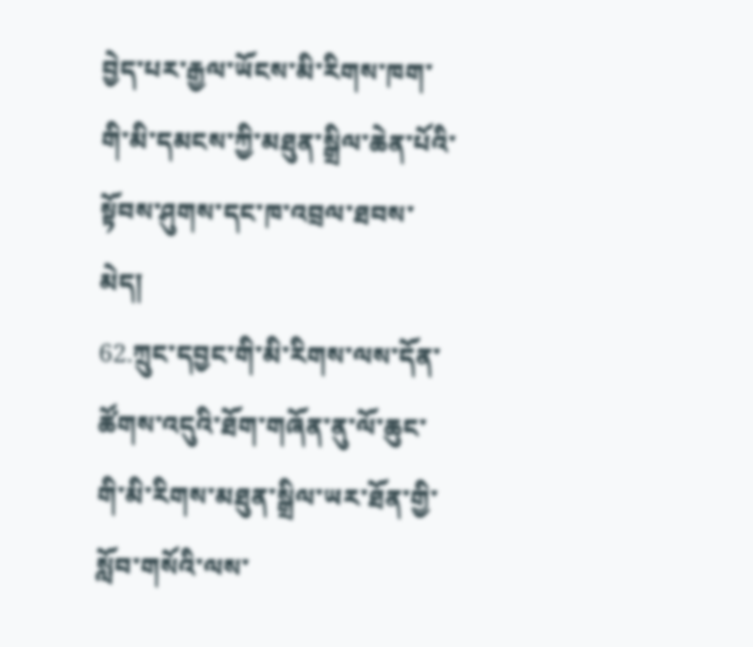བྱེད་པར་རྒྱལ་ཡོངས་མི་རིགས་ཁག་གི་མི་དམངས་ཀྱི་མཐུན་སྒྲིལ་ཆེན་པོའི་སྟོབས་ཤུགས་དང་ཁ་འབྲལ་ཐབས་མེད།
62.ཀྲུང་དབྱང་གི་མི་རིགས་ལས་དོན་ཚོགས་འདུའི་ཐོག་གཞོན་ནུ་ལོ་ཆུང་གི་མི་རིགས་མཐུན་སྒྲིལ་ཡར་ཐོན་གྱི་སློབ་གསོའི་ལས་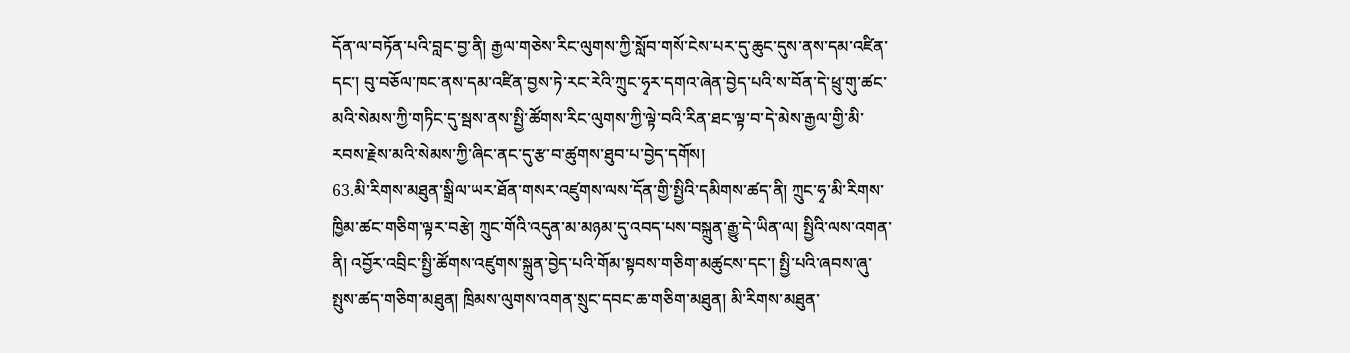དོན་ལ་བཏོན་པའི་བླང་བྱ་ནི། རྒྱལ་གཅེས་རིང་ལུགས་ཀྱི་སློབ་གསོ་ངེས་པར་དུ་ཆུང་དུས་ནས་དམ་འཛིན་དང་། བུ་བཅོལ་ཁང་ནས་དམ་འཛིན་བྱས་ཏེ་རང་རེའི་ཀྲུང་ཧྭར་དགའ་ཞེན་བྱེད་པའི་ས་བོན་དེ་ཕྲུ་གུ་ཚང་མའི་སེམས་ཀྱི་གཏིང་དུ་སྦས་ནས་སྤྱི་ཚོགས་རིང་ལུགས་ཀྱི་ལྟེ་བའི་རིན་ཐང་ལྟ་བ་དེ་མེས་རྒྱལ་གྱི་མི་རབས་རྗེས་མའི་སེམས་ཀྱི་ཞིང་ནང་དུ་རྩ་བ་ཚུགས་ཐུབ་པ་བྱེད་དགོས།
63.མི་རིགས་མཐུན་སྒྲིལ་ཡར་ཐོན་གསར་འཛུགས་ལས་དོན་གྱི་སྤྱིའི་དམིགས་ཚད་ནི། ཀྲུང་ཧྭ་མི་རིགས་ཁྱིམ་ཚང་གཅིག་ལྟར་བརྩེ། ཀྲུང་གོའི་འདུན་མ་མཉམ་དུ་འབད་པས་བསྐྲུན་རྒྱུ་དེ་ཡིན་ལ། སྤྱིའི་ལས་འགན་ནི། འབྱོར་འབྲིང་སྤྱི་ཚོགས་འཛུགས་སྐྲུན་བྱེད་པའི་གོམ་སྟབས་གཅིག་མཚུངས་དང་། སྤྱི་པའི་ཞབས་ཞུ་སྤུས་ཚད་གཅིག་མཐུན། ཁྲིམས་ལུགས་འགན་སྲུང་དབང་ཆ་གཅིག་མཐུན། མི་རིགས་མཐུན་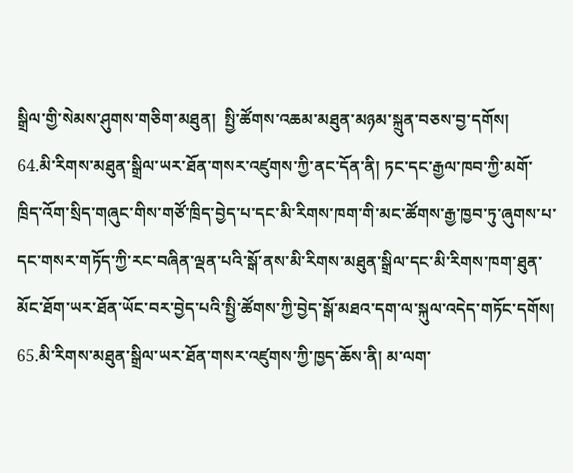སྒྲིལ་གྱི་སེམས་ཤུགས་གཅིག་མཐུན།  སྤྱི་ཚོགས་འཆམ་མཐུན་མཉམ་སྐྲུན་བཅས་བྱ་དགོས།
64.མི་རིགས་མཐུན་སྒྲིལ་ཡར་ཐོན་གསར་འཛུགས་ཀྱི་ནང་དོན་ནི། ཏང་དང་རྒྱལ་ཁབ་ཀྱི་མགོ་ཁྲིད་འོག་སྲིད་གཞུང་གིས་གཙོ་ཁྲིད་བྱེད་པ་དང་མི་རིགས་ཁག་གི་མང་ཚོགས་རྒྱ་ཁྱབ་ཏུ་ཞུགས་པ་དང་གསར་གཏོད་ཀྱི་རང་བཞིན་ལྡན་པའི་སྒོ་ནས་མི་རིགས་མཐུན་སྒྲིལ་དང་མི་རིགས་ཁག་ཐུན་མོང་ཐོག་ཡར་ཐོན་ཡོང་བར་བྱེད་པའི་སྤྱི་ཚོགས་ཀྱི་བྱེད་སྒོ་མཐའ་དག་ལ་སྐུལ་འདེད་གཏོང་དགོས།
65.མི་རིགས་མཐུན་སྒྲིལ་ཡར་ཐོན་གསར་འཛུགས་ཀྱི་ཁྱད་ཆོས་ནི། མ་ལག་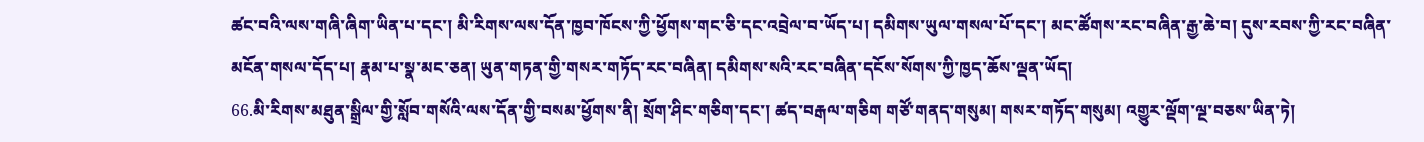ཚང་བའི་ལས་གཞི་ཞིག་ཡིན་པ་དང་། མི་རིགས་ལས་དོན་ཁྱབ་ཁོངས་ཀྱི་ཕྱོགས་གང་ཅི་དང་འབྲེལ་བ་ཡོད་པ། དམིགས་ཡུལ་གསལ་པོ་དང་། མང་ཚོགས་རང་བཞིན་རྒྱ་ཆེ་བ། དུས་རབས་ཀྱི་རང་བཞིན་མངོན་གསལ་དོད་པ། རྣམ་པ་སྣ་མང་ཅན། ཡུན་གཏན་གྱི་གསར་གཏོད་རང་བཞིན། དམིགས་སའི་རང་བཞིན་དངོས་སོགས་ཀྱི་ཁྱད་ཆོས་ལྡན་ཡོད།
66.མི་རིགས་མཐུན་སྒྲིལ་གྱི་སློབ་གསོའི་ལས་དོན་གྱི་བསམ་ཕྱོགས་ནི། སྲོག་ཤིང་གཅིག་དང་། ཚད་བརྒལ་གཅིག གཙོ་གནད་གསུམ། གསར་གཏོད་གསུམ། འགྱུར་ལྡོག་ལྔ་བཅས་ཡིན་ཏེ།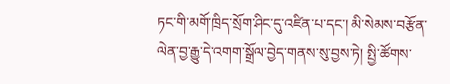ཏང་གི་མགོ་ཁྲིད་སྲོག་ཤིང་དུ་འཛིན་པ་དང་། མི་སེམས་བརྩོན་ལེན་བྱ་རྒྱུ་དེ་འགག་སྒྲོལ་བྱེད་གནས་སུ་བྱས་ཏེ། སྤྱི་ཚོགས་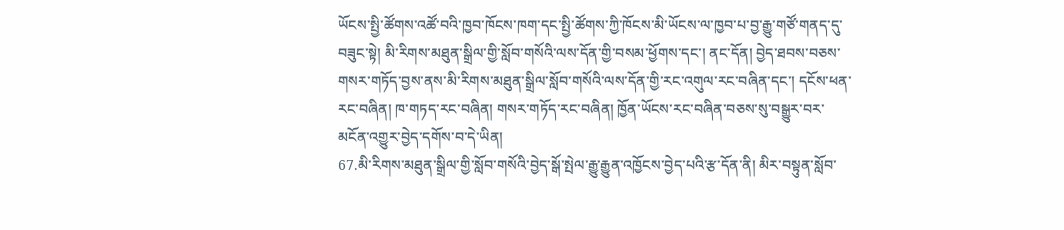ཡོངས་སྤྱི་ཚོགས་འཚོ་བའི་ཁྱབ་ཁོངས་ཁག་དང་སྤྱི་ཚོགས་ཀྱི་ཁོངས་མི་ཡོངས་ལ་ཁྱབ་པ་བྱ་རྒྱུ་གཙོ་གནད་དུ་བཟུང་སྟེ། མི་རིགས་མཐུན་སྒྲིལ་གྱི་སློབ་གསོའི་ལས་དོན་གྱི་བསམ་ཕྱོགས་དང་། ནང་དོན། བྱེད་ཐབས་བཅས་གསར་གཏོད་བྱས་ནས་མི་རིགས་མཐུན་སྒྲིལ་སློབ་གསོའི་ལས་དོན་གྱི་རང་འགུལ་རང་བཞིན་དང་། དངོས་ཕན་རང་བཞིན། ཁ་གཏད་རང་བཞིན། གསར་གཏོད་རང་བཞིན། ཁྱོན་ཡོངས་རང་བཞིན་བཅས་སུ་བསྒྱུར་བར་མངོན་འགྱུར་བྱེད་དགོས་བ་དེ་ཡིན།
67.མི་རིགས་མཐུན་སྒྲིལ་གྱི་སློབ་གསོའི་བྱེད་སྒོ་སྤེལ་རྒྱུ་རྒྱུན་འཁྱོངས་བྱེད་པའི་རྩ་དོན་ནི། མིར་བསྟུན་སློབ་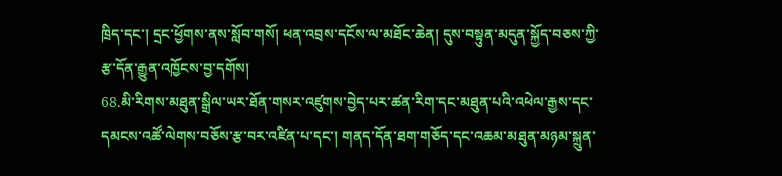ཁྲིད་དང་། དྲང་ཕྱོགས་ནས་སློབ་གསོ། ཕན་འབྲས་དངོས་ལ་མཐོང་ཆེན། དུས་བསྟུན་མདུན་སྐྱོད་བཅས་ཀྱི་རྩ་དོན་རྒྱུན་འཁྱོངས་བྱ་དགོས།
68.མི་རིགས་མཐུན་སྒྲིལ་ཡར་ཐོན་གསར་འཛུགས་བྱེད་པར་ཚན་རིག་དང་མཐུན་པའི་འཕེལ་རྒྱས་དང་དམངས་འཚོ་ལེགས་བཅོས་རྩ་བར་འཛིན་པ་དང་། གནད་དོན་ཐག་གཅོད་དང་འཆམ་མཐུན་མཉམ་སྐྲུན་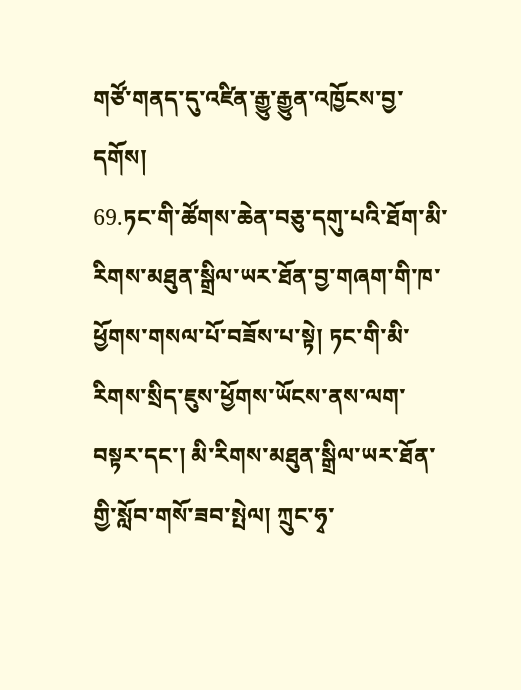གཙོ་གནད་དུ་འཛིན་རྒྱུ་རྒྱུན་འཁྱོངས་བྱ་དགོས།
69.ཏང་གི་ཚོགས་ཆེན་བཅུ་དགུ་པའི་ཐོག་མི་རིགས་མཐུན་སྒྲིལ་ཡར་ཐོན་བྱ་གཞག་གི་ཁ་ཕྱོགས་གསལ་པོ་བཟོས་པ་སྟེ། ཏང་གི་མི་རིགས་སྲིད་ཇུས་ཕྱོགས་ཡོངས་ནས་ལག་བསྟར་དང་། མི་རིགས་མཐུན་སྒྲིལ་ཡར་ཐོན་གྱི་སློབ་གསོ་ཟབ་སྤེལ། ཀྲུང་ཧྭ་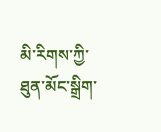མི་རིགས་ཀྱི་ཐུན་མོང་སྒྲིག་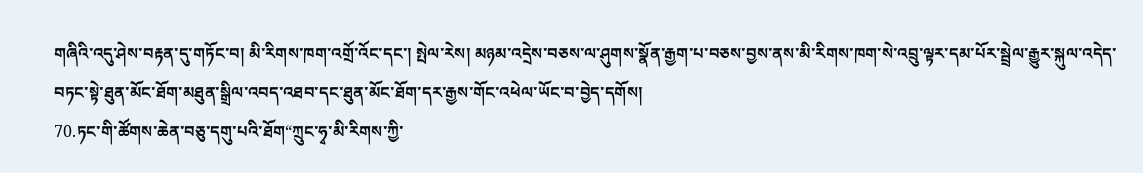གཞིའི་འདུ་ཤེས་བརྟན་དུ་གཏོང་བ། མི་རིགས་ཁག་འགྲོ་འོང་དང་། སྤེལ་རེས། མཉམ་འདྲེས་བཅས་ལ་ཤུགས་སྣོན་རྒྱག་པ་བཅས་བྱས་ནས་མི་རིགས་ཁག་སེ་འབྲུ་ལྟར་དམ་པོར་སྦྲེལ་རྒྱུར་སྐུལ་འདེད་བཏང་སྟེ་ཐུན་མོང་ཐོག་མཐུན་སྒྲིལ་འབད་འཐབ་དང་ཐུན་མོང་ཐོག་དར་རྒྱས་གོང་འཕེལ་ཡོང་བ་བྱེད་དགོས།
70.ཏང་གི་ཚོགས་ཆེན་བཅུ་དགུ་པའི་ཐོག“ཀྲུང་ཧྭ་མི་རིགས་ཀྱི་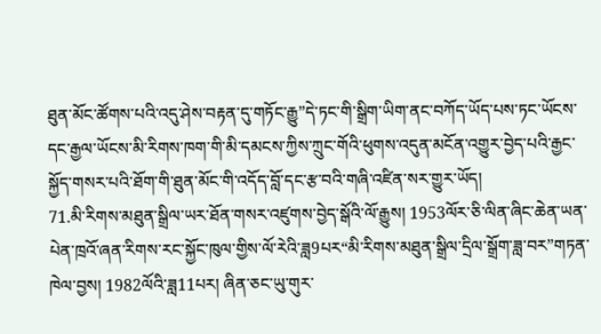ཐུན་མོང་ཚོགས་པའི་འདུ་ཤེས་བརྟན་དུ་གཏོང་རྒྱུ”དེ་ཏང་གི་སྒྲིག་ཡིག་ནང་བཀོད་ཡོད་པས་ཏང་ཡོངས་དང་རྒྱལ་ཡོངས་མི་རིགས་ཁག་གི་མི་དམངས་ཀྱིས་ཀྲུང་གོའི་ཕུགས་འདུན་མངོན་འགྱུར་བྱེད་པའི་རྒྱང་སྐྱོད་གསར་པའི་ཐོག་གི་ཐུན་མོང་གི་འདོད་བློ་དང་རྩ་བའི་གཞི་འཛིན་སར་གྱུར་ཡོད།
71.མི་རིགས་མཐུན་སྒྲིལ་ཡར་ཐོན་གསར་འཛུགས་བྱེད་སྒོའི་ལོ་རྒྱུས། 1953ལོར་ཅི་ལིན་ཞིང་ཆེན་ཡན་པེན་ཁྲའོ་ཞན་རིགས་རང་སྐྱོང་ཁུལ་གྱིས་ལོ་རེའི་ཟླ9པར“མི་རིགས་མཐུན་སྒྲིལ་དྲིལ་སྒྲོག་ཟླ་བར”གཏན་ཁེལ་བྱས། 1982ལོའི་ཟླ11པར། ཞིན་ཅང་ཡུ་གུར་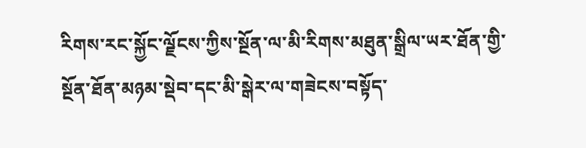རིགས་རང་སྐྱོང་ལྗོངས་ཀྱིས་སྔོན་ལ་མི་རིགས་མཐུན་སྒྲིལ་ཡར་ཐོན་གྱི་སྔོན་ཐོན་མཉམ་སྡེབ་དང་མི་སྒེར་ལ་གཟེངས་བསྟོད་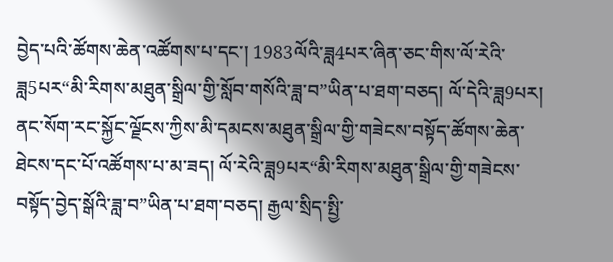བྱེད་པའི་ཚོགས་ཆེན་འཚོགས་པ་དང་། 1983ལོའི་ཟླ4པར་ཞིན་ཅང་གིས་ལོ་རེའི་ཟླ5པར“མི་རིགས་མཐུན་སྒྲིལ་གྱི་སློབ་གསོའི་ཟླ་བ”ཡིན་པ་ཐག་བཅད། ལོ་དེའི་ཟླ9པར། ནང་སོག་རང་སྐྱོང་ལྗོངས་ཀྱིས་མི་དམངས་མཐུན་སྒྲིལ་གྱི་གཟེངས་བསྟོད་ཚོགས་ཆེན་ཐེངས་དང་པོ་འཚོགས་པ་མ་ཟད། ལོ་རེའི་ཟླ9པར“མི་རིགས་མཐུན་སྒྲིལ་གྱི་གཟེངས་བསྟོད་བྱེད་སྒོའི་ཟླ་བ”ཡིན་པ་ཐག་བཅད། རྒྱལ་སྲིད་སྤྱི་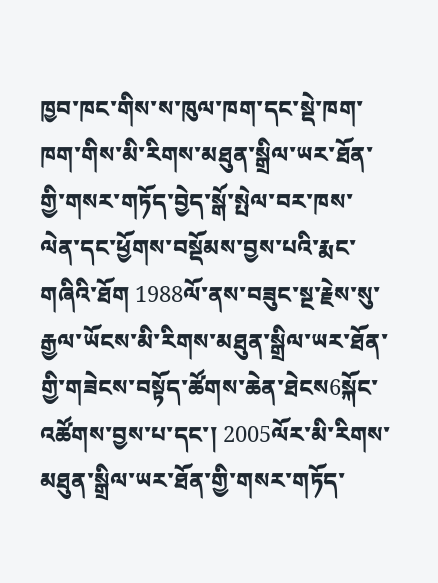ཁྱབ་ཁང་གིས་ས་ཁུལ་ཁག་དང་སྡེ་ཁག་ཁག་གིས་མི་རིགས་མཐུན་སྒྲིལ་ཡར་ཐོན་གྱི་གསར་གཏོད་བྱེད་སྒོ་སྤེལ་བར་ཁས་ལེན་དང་ཕྱོགས་བསྡོམས་བྱས་པའི་རྨང་གཞིའི་ཐོག 1988ལོ་ནས་བཟུང་སྔ་རྗེས་སུ་རྒྱལ་ཡོངས་མི་རིགས་མཐུན་སྒྲིལ་ཡར་ཐོན་གྱི་གཟེངས་བསྟོད་ཚོགས་ཆེན་ཐེངས6སྐོང་འཚོགས་བྱས་པ་དང་། 2005ལོར་མི་རིགས་མཐུན་སྒྲིལ་ཡར་ཐོན་གྱི་གསར་གཏོད་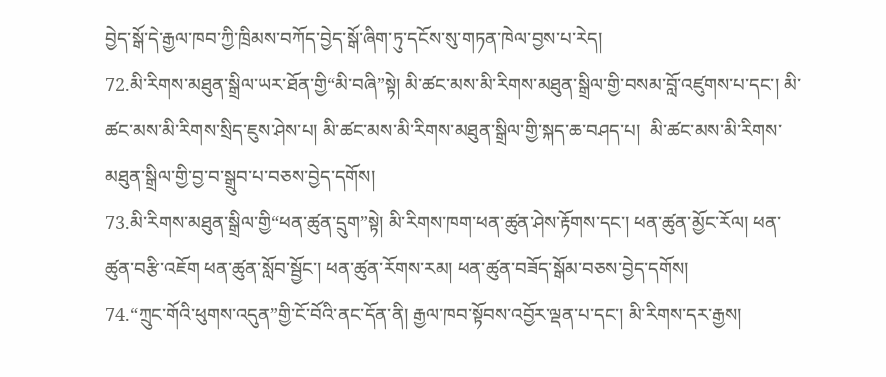བྱེད་སྒོ་དེ་རྒྱལ་ཁབ་ཀྱི་ཁྲིམས་བཀོད་བྱེད་སྒོ་ཞིག་ཏུ་དངོས་སུ་གཏན་ཁེལ་བྱས་པ་རེད།
72.མི་རིགས་མཐུན་སྒྲིལ་ཡར་ཐོན་གྱི“མི་བཞི”སྟེ། མི་ཚང་མས་མི་རིགས་མཐུན་སྒྲིལ་གྱི་བསམ་བློ་འཛུགས་པ་དང་། མི་ཚང་མས་མི་རིགས་སྲིད་ཇུས་ཤེས་པ། མི་ཚང་མས་མི་རིགས་མཐུན་སྒྲིལ་གྱི་སྐད་ཆ་བཤད་པ།  མི་ཚང་མས་མི་རིགས་མཐུན་སྒྲིལ་གྱི་བྱ་བ་སྒྲུབ་པ་བཅས་བྱེད་དགོས།
73.མི་རིགས་མཐུན་སྒྲིལ་གྱི“ཕན་ཚུན་དྲུག”སྟེ། མི་རིགས་ཁག་ཕན་ཚུན་ཤེས་རྟོགས་དང་། ཕན་ཚུན་མྱོང་རོལ། ཕན་ཚུན་བརྩི་འཇོག ཕན་ཚུན་སློབ་སྦྱོང་། ཕན་ཚུན་རོགས་རམ། ཕན་ཚུན་བཟོད་སྒོམ་བཅས་བྱེད་དགོས།
74.“ཀྲུང་གོའི་ཕུགས་འདུན”གྱི་ངོ་བོའི་ནང་དོན་ནི། རྒྱལ་ཁབ་སྟོབས་འབྱོར་ལྡན་པ་དང་། མི་རིགས་དར་རྒྱས།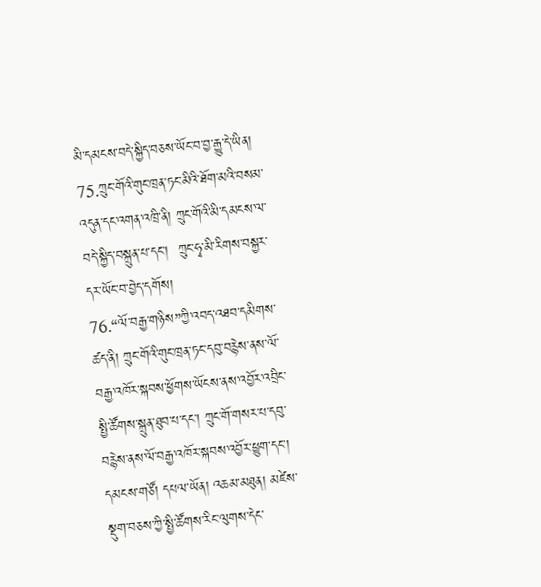མི་དམངས་བདེ་སྐྱིད་བཅས་ཡོང་བ་བྱ་རྒྱུ་དེ་ཡིན།
75.ཀྲུང་གོའི་གུང་ཁྲན་ཏང་མིའི་ཐོག་མའི་བསམ་འདུན་དང་འགན་འཁྲི་ནི། ཀྲུང་གོའི་མི་དམངས་ལ་བདེ་སྐྱིད་བསྐྲུན་པ་དང་།  ཀྲུང་ཧྭ་མི་རིགས་བསྐྱར་དར་ཡོང་བ་བྱེད་དགོས།
76.“ལོ་བརྒྱ་གཉིས”ཀྱི་འབད་འཐབ་དམིགས་ཚད་ནི། ཀྲུང་གོའི་གུང་ཁྲན་ཏང་དབུ་བརྙེས་ནས་ལོ་བརྒྱ་འཁོར་སྐབས་ཕྱོགས་ཡོངས་ནས་འབྱོར་འབྲིང་སྤྱི་ཚོགས་སྐྲུན་ཐུབ་པ་དང་། ཀྲུང་གོ་གསར་པ་དབུ་བརྙེས་ནས་ལོ་བརྒྱ་འཁོར་སྐབས་འབྱོར་ཕྱུག་དང་། དམངས་གཙོ། དཔལ་ཡོན། འཆམ་མཐུན། མཛེས་སྡུག་བཅས་ཀྱི་སྤྱི་ཚོགས་རིང་ལུགས་དེང་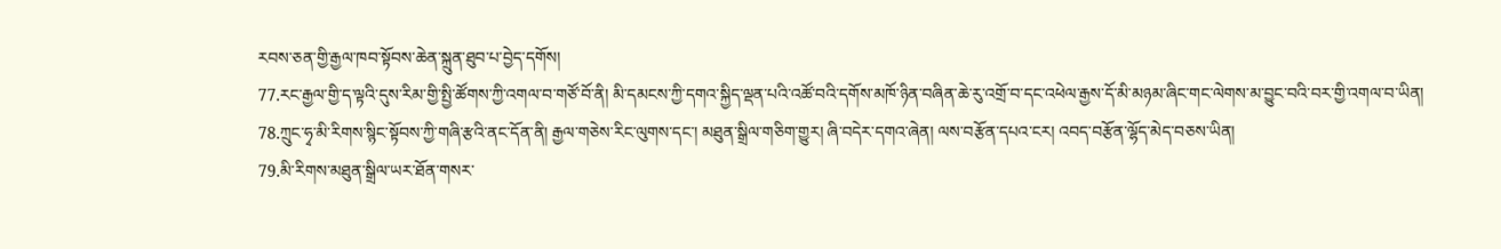རབས་ཅན་གྱི་རྒྱལ་ཁབ་སྟོབས་ཆེན་སྐྲུན་ཐུབ་པ་བྱེད་དགོས།
77.རང་རྒྱལ་གྱི་ད་ལྟའི་དུས་རིམ་གྱི་སྤྱི་ཚོགས་ཀྱི་འགལ་བ་གཙོ་བོ་ནི། མི་དམངས་ཀྱི་དགའ་སྐྱིད་ལྡན་པའི་འཚོ་བའི་དགོས་མཁོ་ཉིན་བཞིན་ཆེ་རུ་འགྲོ་བ་དང་འཕེལ་རྒྱས་དོ་མི་མཉམ་ཞིང་གང་ལེགས་མ་བྱུང་བའི་བར་གྱི་འགལ་བ་ཡིན།
78.ཀྲུང་ཧྭ་མི་རིགས་སྙིང་སྟོབས་ཀྱི་གཞི་རྩའི་ནང་དོན་ནི། རྒྱལ་གཅེས་རིང་ལུགས་དང་། མཐུན་སྒྲིལ་གཅིག་གྱུར། ཞི་བདེར་དགའ་ཞེན། ལས་བརྩོན་དཔའ་ངར། འབད་བརྩོན་ལྷོད་མེད་བཅས་ཡིན།
79.མི་རིགས་མཐུན་སྒྲིལ་ཡར་ཐོན་གསར་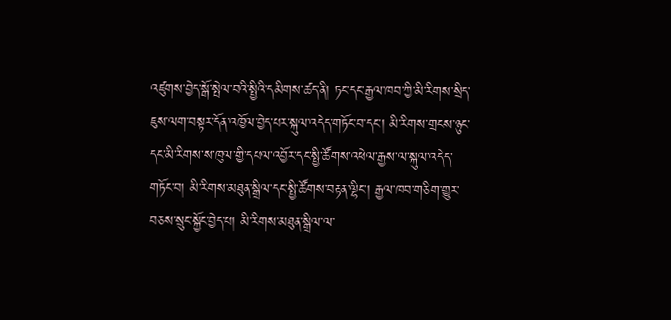འཛུགས་བྱེད་སྒོ་སྤེལ་བའི་སྤྱིའི་དམིགས་ཚད་ནི། ཏང་དང་རྒྱལ་ཁབ་ཀྱི་མི་རིགས་སྲིད་ཇུས་ལག་བསྟར་དོན་འཁྱོལ་བྱེད་པར་སྐུལ་འདེད་གཏོང་བ་དང་། མི་རིགས་གྲངས་ཉུང་དང་མི་རིགས་ས་ཁུལ་གྱི་དཔལ་འབྱོར་དང་སྤྱི་ཚོགས་འཕེལ་རྒྱས་ལ་སྐུལ་འདེད་གཏོང་བ། མི་རིགས་མཐུན་སྒྲིལ་དང་སྤྱི་ཚོགས་བརྟན་ལྷིང་། རྒྱལ་ཁབ་གཅིག་གྱུར་བཅས་སྲུང་སྐྱོང་བྱེད་པ། མི་རིགས་མཐུན་སྒྲིལ་ལ་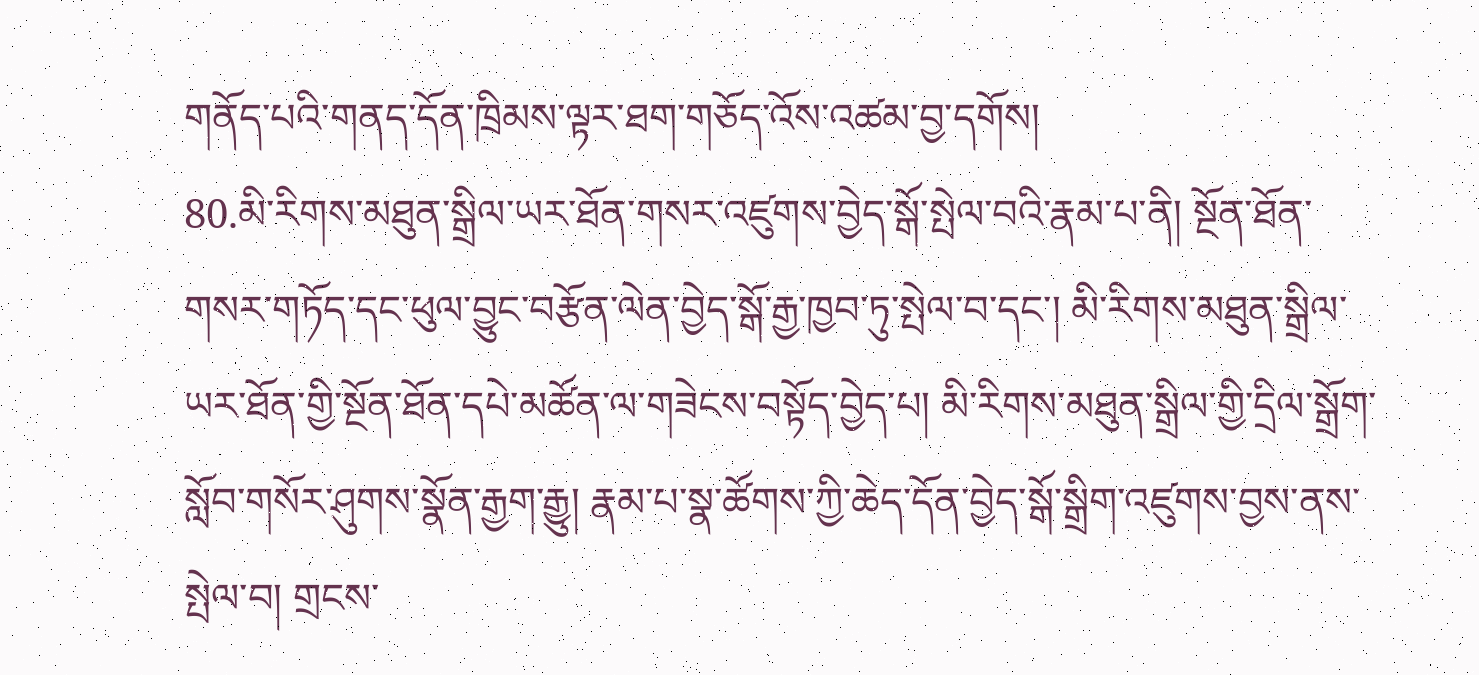གནོད་པའི་གནད་དོན་ཁྲིམས་ལྟར་ཐག་གཅོད་འོས་འཚམ་བྱ་དགོས།
80.མི་རིགས་མཐུན་སྒྲིལ་ཡར་ཐོན་གསར་འཛུགས་བྱེད་སྒོ་སྤེལ་བའི་རྣམ་པ་ནི། སྔོན་ཐོན་གསར་གཏོད་དང་ཕུལ་བྱུང་བརྩོན་ལེན་བྱེད་སྒོ་རྒྱ་ཁྱབ་ཏུ་སྤེལ་བ་དང་། མི་རིགས་མཐུན་སྒྲིལ་ཡར་ཐོན་གྱི་སྔོན་ཐོན་དཔེ་མཚོན་ལ་གཟེངས་བསྟོད་བྱེད་པ། མི་རིགས་མཐུན་སྒྲིལ་གྱི་དྲིལ་སྒྲོག་སློབ་གསོར་ཤུགས་སྣོན་རྒྱག་རྒྱུ། རྣམ་པ་སྣ་ཚོགས་ཀྱི་ཆེད་དོན་བྱེད་སྒོ་སྒྲིག་འཛུགས་བྱས་ནས་སྤེལ་བ། གྲངས་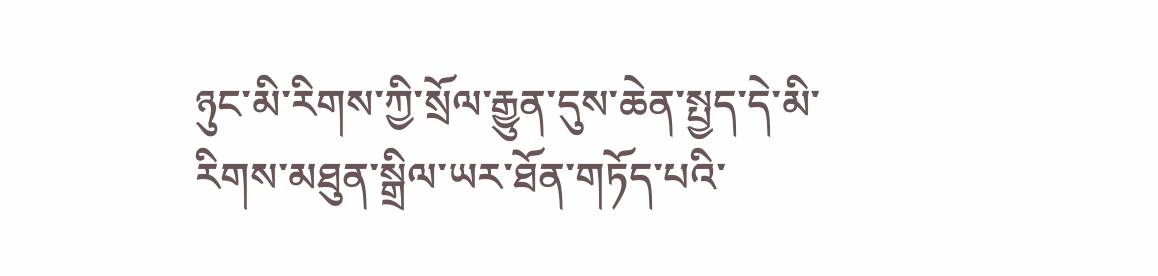ཉུང་མི་རིགས་ཀྱི་སྲོལ་རྒྱུན་དུས་ཆེན་སྤྱད་དེ་མི་རིགས་མཐུན་སྒྲིལ་ཡར་ཐོན་གཏོད་པའི་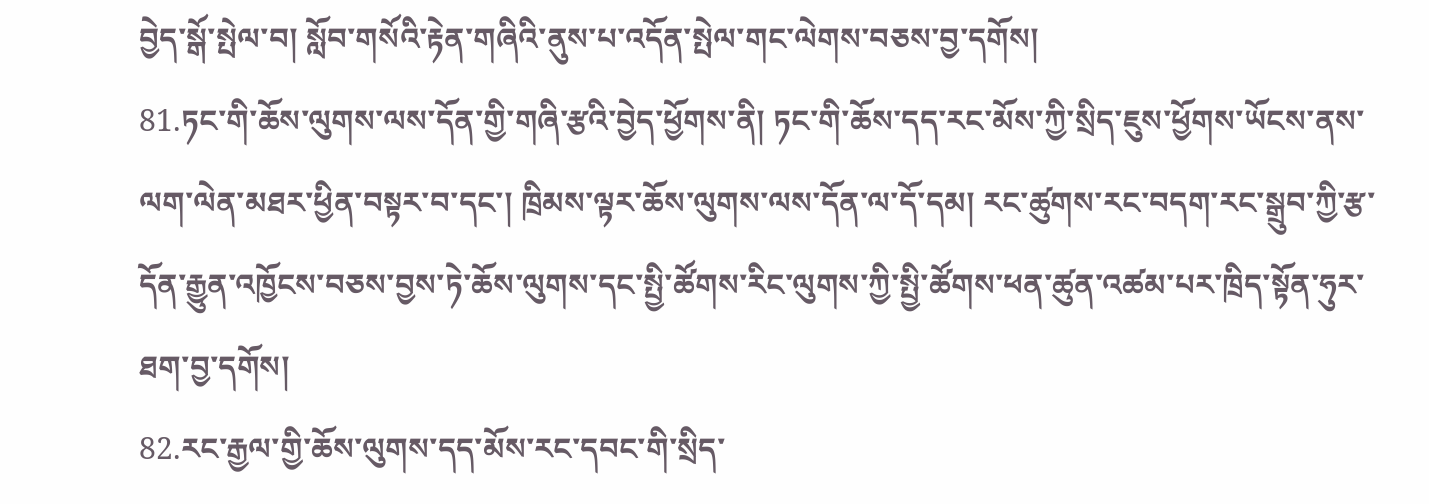བྱེད་སྒོ་སྤེལ་བ། སློབ་གསོའི་རྟེན་གཞིའི་ནུས་པ་འདོན་སྤེལ་གང་ལེགས་བཅས་བྱ་དགོས།
81.ཏང་གི་ཆོས་ལུགས་ལས་དོན་གྱི་གཞི་རྩའི་བྱེད་ཕྱོགས་ནི། ཏང་གི་ཆོས་དད་རང་མོས་ཀྱི་སྲིད་ཇུས་ཕྱོགས་ཡོངས་ནས་ལག་ལེན་མཐར་ཕྱིན་བསྟར་བ་དང་། ཁྲིམས་ལྟར་ཆོས་ལུགས་ལས་དོན་ལ་དོ་དམ། རང་ཚུགས་རང་བདག་རང་སྒྲུབ་ཀྱི་རྩ་དོན་རྒྱུན་འཁྱོངས་བཅས་བྱས་ཏེ་ཆོས་ལུགས་དང་སྤྱི་ཚོགས་རིང་ལུགས་ཀྱི་སྤྱི་ཚོགས་ཕན་ཚུན་འཚམ་པར་ཁྲིད་སྟོན་ཧུར་ཐག་བྱ་དགོས།
82.རང་རྒྱལ་གྱི་ཆོས་ལུགས་དད་མོས་རང་དབང་གི་སྲིད་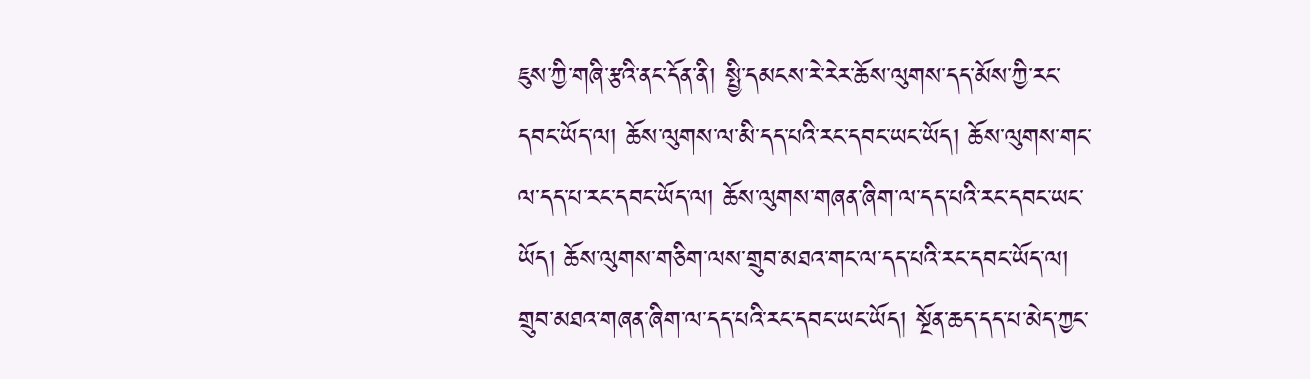ཇུས་ཀྱི་གཞི་རྩའི་ནང་དོན་ནི། སྤྱི་དམངས་རེ་རེར་ཆོས་ལུགས་དད་མོས་ཀྱི་རང་དབང་ཡོད་ལ། ཆོས་ལུགས་ལ་མི་དད་པའི་རང་དབང་ཡང་ཡོད། ཆོས་ལུགས་གང་ལ་དད་པ་རང་དབང་ཡོད་ལ། ཆོས་ལུགས་གཞན་ཞིག་ལ་དད་པའི་རང་དབང་ཡང་ཡོད། ཆོས་ལུགས་གཅིག་ལས་གྲུབ་མཐའ་གང་ལ་དད་པའི་རང་དབང་ཡོད་ལ། གྲུབ་མཐའ་གཞན་ཞིག་ལ་དད་པའི་རང་དབང་ཡང་ཡོད། སྔོན་ཆད་དད་པ་མེད་ཀྱང་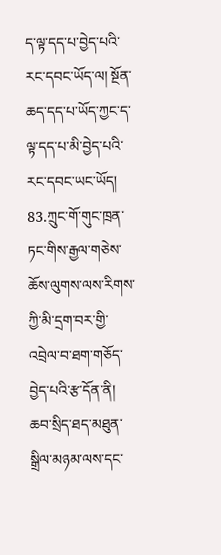ད་ལྟ་དད་པ་བྱེད་པའི་རང་དབང་ཡོད་ལ། སྔོན་ཆད་དད་པ་ཡོད་ཀྱང་ད་ལྟ་དད་པ་མི་བྱེད་པའི་རང་དབང་ཡང་ཡོད།
83.ཀྲུང་གོ་གུང་ཁྲན་ཏང་གིས་རྒྱལ་གཅེས་ཆོས་ལུགས་ལས་རིགས་ཀྱི་མི་དྲག་བར་གྱི་འབྲེལ་བ་ཐག་གཅོད་བྱེད་པའི་རྩ་དོན་ནི། ཆབ་སྲིད་ཐད་མཐུན་སྒྲིལ་མཉམ་ལས་དང་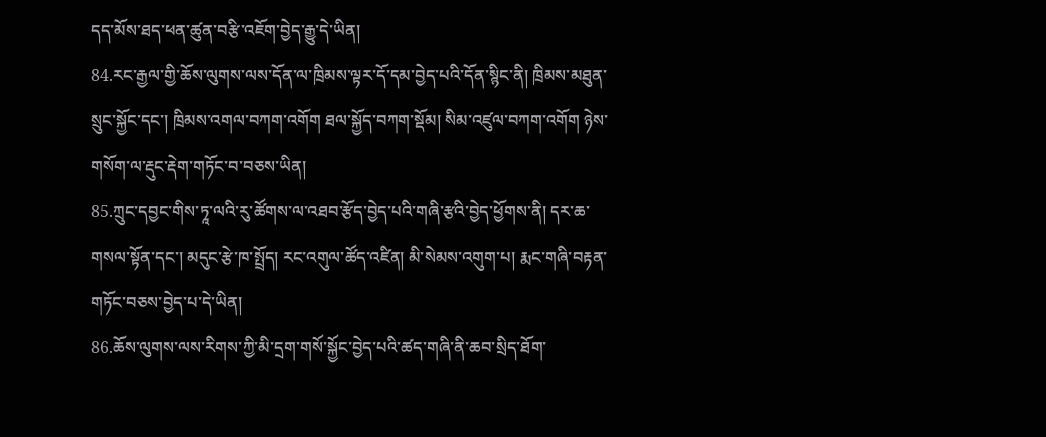དད་མོས་ཐད་ཕན་ཚུན་བརྩི་འཇོག་བྱེད་རྒྱུ་དེ་ཡིན།
84.རང་རྒྱལ་གྱི་ཆོས་ལུགས་ལས་དོན་ལ་ཁྲིམས་ལྟར་དོ་དམ་བྱེད་པའི་དོན་སྙིང་ནི། ཁྲིམས་མཐུན་སྲུང་སྐྱོང་དང་། ཁྲིམས་འགལ་བཀག་འགོག ཐལ་སྐྱོད་བཀག་སྡོམ། སིམ་འཛུལ་བཀག་འགོག ཉེས་གསོག་ལ་རྡུང་རྡེག་གཏོང་བ་བཅས་ཡིན།
85.ཀྲུང་དབྱང་གིས་ཏཱ་ལའི་རུ་ཚོགས་ལ་འཐབ་རྩོད་བྱེད་པའི་གཞི་རྩའི་བྱེད་ཕྱོགས་ནི། དར་ཆ་གསལ་སྟོན་དང་། མདུང་རྩེ་ཁ་སྤྲོད། རང་འགུལ་ཚོད་འཛིན། མི་སེམས་འགུག་པ། རྨང་གཞི་བརྟན་གཏོང་བཅས་བྱེད་པ་དེ་ཡིན།
86.ཆོས་ལུགས་ལས་རིགས་ཀྱི་མི་དྲག་གསོ་སྐྱོང་བྱེད་པའི་ཚད་གཞི་ནི་ཆབ་སྲིད་ཐོག་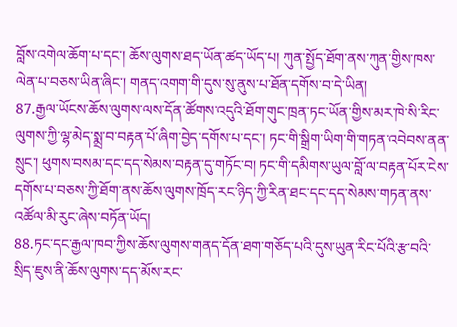བློས་འགེལ་ཆོག་པ་དང་། ཆོས་ལུགས་ཐད་ཡོན་ཚད་ཡོད་པ། ཀུན་སྤྱོད་ཐོག་ནས་ཀུན་གྱིས་ཁས་ལེན་པ་བཅས་ཡིན་ཞིང་། གནད་འགག་གི་དུས་སུ་ནུས་པ་ཐོན་དགོས་བ་དེ་ཡིན།
87.རྒྱལ་ཡོངས་ཆོས་ལུགས་ལས་དོན་ཚོགས་འདུའི་ཐོག་གུང་ཁྲན་ཏང་ཡོན་གྱིས་མར་ཁེ་སི་རིང་ལུགས་ཀྱི་ལྷ་མེད་སྨྲ་བ་བརྟན་པོ་ཞིག་བྱེད་དགོས་པ་དང་། ཏང་གི་སྒྲིག་ཡིག་གི་གཏན་འབེབས་ནན་སྲུང་། ཕུགས་བསམ་དང་དད་སེམས་བརྟན་དུ་གཏོང་བ། ཏང་གི་དམིགས་ཡུལ་བློ་ལ་བརྟན་པོར་ངེས་དགོས་པ་བཅས་ཀྱི་ཐོག་ནས་ཆོས་ལུགས་ཁྲོད་རང་ཉིད་ཀྱི་རིན་ཐང་དང་དད་སེམས་གཏན་ནས་འཚོལ་མི་རུང་ཞེས་བཏོན་ཡོད།
88.ཏང་དང་རྒྱལ་ཁབ་ཀྱིས་ཆོས་ལུགས་གནད་དོན་ཐག་གཅོད་པའི་དུས་ཡུན་རིང་པོའི་རྩ་བའི་སྲིད་ཇུས་ནི་ཆོས་ལུགས་དད་མོས་རང་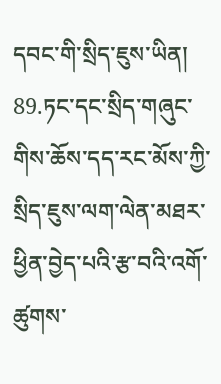དབང་གི་སྲིད་ཇུས་ཡིན།
89.ཏང་དང་སྲིད་གཞུང་གིས་ཆོས་དད་རང་མོས་ཀྱི་སྲིད་ཇུས་ལག་ལེན་མཐར་ཕྱིན་བྱེད་པའི་རྩ་བའི་འགོ་ཚུགས་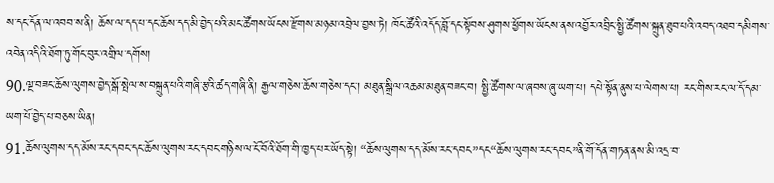ས་དང་དོན་ལ་འབབ་ས་ནི། ཆོས་ལ་དད་པ་དང་ཆོས་དད་མི་བྱེད་པའི་མང་ཚོགས་ཡོངས་རྫོགས་མཉམ་འབྲེལ་བྱས་ཏེ། ཁོང་ཚོའི་འདོད་བློ་དང་སྟོབས་ཤུགས་ཕྱོགས་ཡོངས་ནས་འབྱོར་འབྲིང་སྤྱི་ཚོགས་སྐྲུན་ཐུབ་པའི་འབད་འཐབ་དམིགས་འབེན་འདིའི་ཐོག་ཏུ་གོང་བུར་འགྲིལ་དགོས།
90.ལྔ་བཟང་ཆོས་ལུགས་བྱེད་སྒོ་སྤེལ་ས་བསྐྲུན་པའི་གཞི་རྩའི་ཚད་གཞི་ནི། རྒྱལ་གཅེས་ཆོས་གཅེས་དང་། མཐུན་སྒྲིལ་འཆམ་མཐུན་བཟང་བ། སྤྱི་ཚོགས་ལ་ཞབས་ཞུ་ཡག་པ། དཔེ་སྟོན་ནུས་པ་ལེགས་པ། རང་གིས་རང་ལ་དོ་དམ་ཡག་པོ་བྱེད་པ་བཅས་ཡིན།
91.ཆོས་ལུགས་དད་མོས་རང་དབང་དང་ཆོས་ལུགས་རང་དབང་གཉིས་ལ་ངོ་བོའི་ཐོག་གི་ཁྱད་པར་ཡོད་སྟེ། “ཆོས་ལུགས་དད་མོས་རང་དབང”དང“ཆོས་ལུགས་རང་དབང”ནི་གོ་དོན་གཏན་ནས་མི་འདྲ་བ་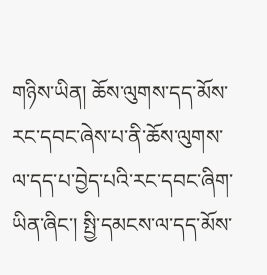གཉིས་ཡིན། ཆོས་ལུགས་དད་མོས་རང་དབང་ཞེས་པ་ནི་ཆོས་ལུགས་ལ་དད་པ་བྱེད་པའི་རང་དབང་ཞིག་ཡིན་ཞིང་། སྤྱི་དམངས་ལ་དད་མོས་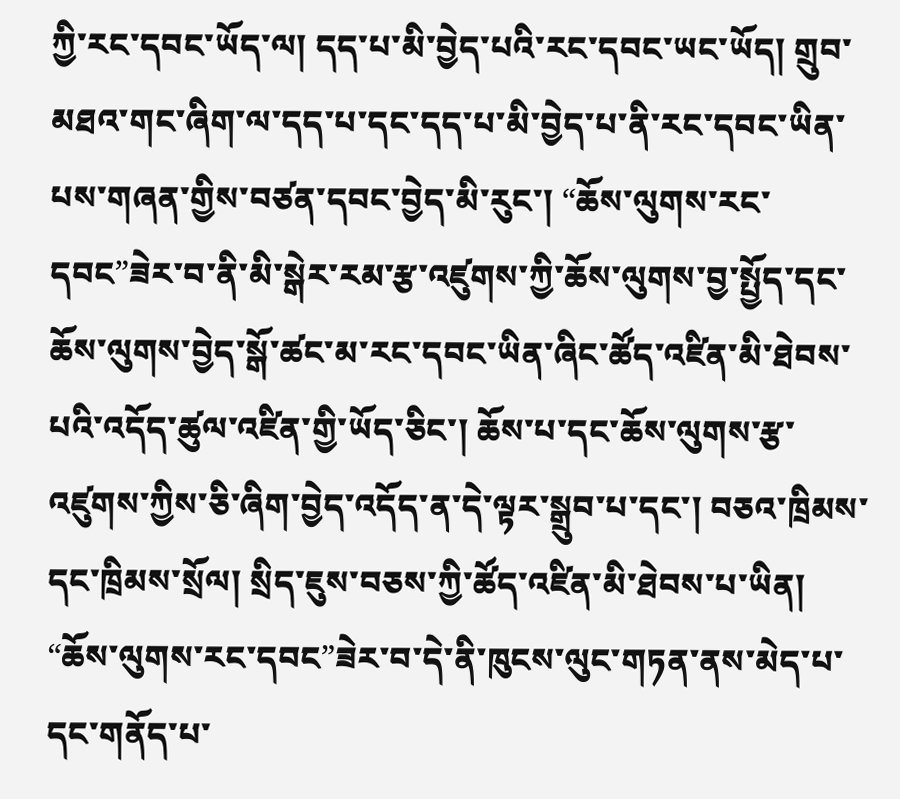ཀྱི་རང་དབང་ཡོད་ལ། དད་པ་མི་བྱེད་པའི་རང་དབང་ཡང་ཡོད། གྲུབ་མཐའ་གང་ཞིག་ལ་དད་པ་དང་དད་པ་མི་བྱེད་པ་ནི་རང་དབང་ཡིན་པས་གཞན་གྱིས་བཙན་དབང་བྱེད་མི་རུང་། “ཆོས་ལུགས་རང་དབང”ཟེར་བ་ནི་མི་སྒེར་རམ་རྩ་འཛུགས་ཀྱི་ཆོས་ལུགས་བྱ་སྤྱོད་དང་ཆོས་ལུགས་བྱེད་སྒོ་ཚང་མ་རང་དབང་ཡིན་ཞིང་ཚོད་འཛིན་མི་ཐེབས་པའི་འདོད་ཚུལ་འཛིན་གྱི་ཡོད་ཅིང་། ཆོས་པ་དང་ཆོས་ལུགས་རྩ་འཛུགས་ཀྱིས་ཅི་ཞིག་བྱེད་འདོད་ན་དེ་ལྟར་སྒྲུབ་པ་དང་། བཅའ་ཁྲིམས་དང་ཁྲིམས་སྲོལ། སྲིད་ཇུས་བཅས་ཀྱི་ཚོད་འཛིན་མི་ཐེབས་པ་ཡིན། “ཆོས་ལུགས་རང་དབང”ཟེར་བ་དེ་ནི་ཁུངས་ལུང་གཏན་ནས་མེད་པ་དང་གནོད་པ་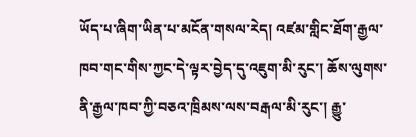ཡོད་པ་ཞིག་ཡིན་པ་མངོན་གསལ་རེད། འཛམ་གླིང་ཐོག་རྒྱལ་ཁབ་གང་གིས་ཀྱང་དེ་ལྟར་བྱེད་དུ་འཇུག་མི་རུང་། ཆོས་ལུགས་ནི་རྒྱལ་ཁབ་ཀྱི་བཅའ་ཁྲིམས་ལས་བརྒལ་མི་རུང་། རྒྱུ་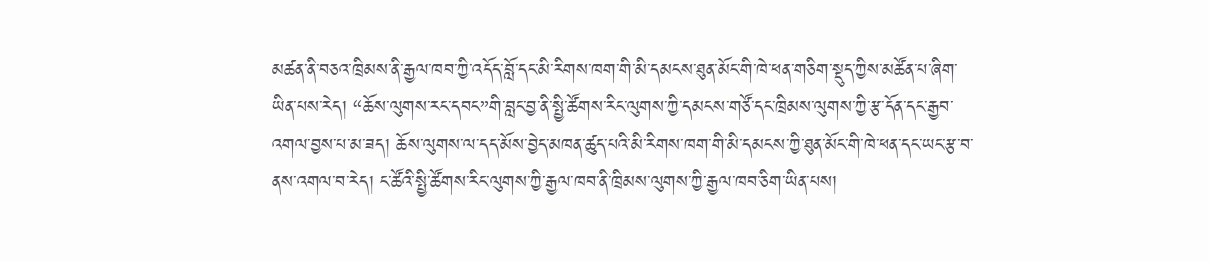མཚན་ནི་བཅའ་ཁྲིམས་ནི་རྒྱལ་ཁབ་ཀྱི་འདོད་བློ་དང་མི་རིགས་ཁག་གི་མི་དམངས་ཐུན་མོང་གི་ཁེ་ཕན་གཅིག་སྡུད་ཀྱིས་མཚོན་པ་ཞིག་ཡིན་པས་རེད། “ཆོས་ལུགས་རང་དབང”གི་བླང་བྱ་ནི་སྤྱི་ཚོགས་རིང་ལུགས་ཀྱི་དམངས་གཙོ་དང་ཁྲིམས་ལུགས་ཀྱི་རྩ་དོན་དང་རྒྱབ་འགལ་བྱས་པ་མ་ཟད། ཆོས་ལུགས་ལ་དད་མོས་བྱེད་མཁན་ཚུད་པའི་མི་རིགས་ཁག་གི་མི་དམངས་ཀྱི་ཐུན་མོང་གི་ཁེ་ཕན་དང་ཡང་རྩ་བ་ནས་འགལ་བ་རེད། ང་ཚོའི་སྤྱི་ཚོགས་རིང་ལུགས་ཀྱི་རྒྱལ་ཁབ་ནི་ཁྲིམས་ལུགས་ཀྱི་རྒྱལ་ཁབ་ཅིག་ཡིན་པས།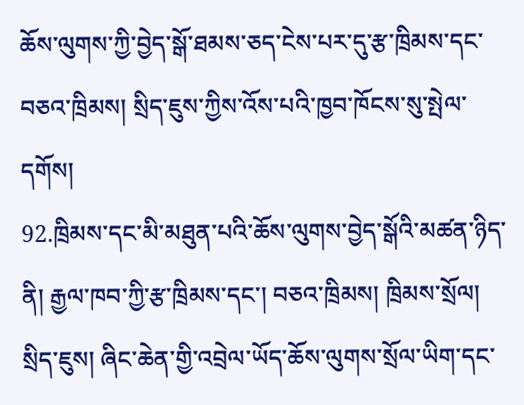ཆོས་ལུགས་ཀྱི་བྱེད་སྒོ་ཐམས་ཅད་ངེས་པར་དུ་རྩ་ཁྲིམས་དང་བཅའ་ཁྲིམས། སྲིད་ཇུས་ཀྱིས་འོས་པའི་ཁྱབ་ཁོངས་སུ་སྤེལ་དགོས།
92.ཁྲིམས་དང་མི་མཐུན་པའི་ཆོས་ལུགས་བྱེད་སྒོའི་མཚན་ཉིད་ནི། རྒྱལ་ཁབ་ཀྱི་རྩ་ཁྲིམས་དང་། བཅའ་ཁྲིམས། ཁྲིམས་སྲོལ། སྲིད་ཇུས། ཞིང་ཆེན་གྱི་འབྲེལ་ཡོད་ཆོས་ལུགས་སྲོལ་ཡིག་དང་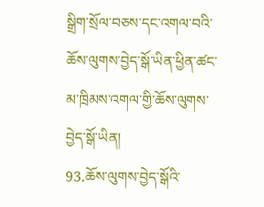སྒྲིག་སྲོལ་བཅས་དང་འགལ་བའི་ཆོས་ལུགས་བྱེད་སྒོ་ཡིན་ཕྱིན་ཚང་མ་ཁྲིམས་འགལ་གྱི་ཆོས་ལུགས་བྱེད་སྒོ་ཡིན།
93.ཆོས་ལུགས་བྱེད་སྒོའི་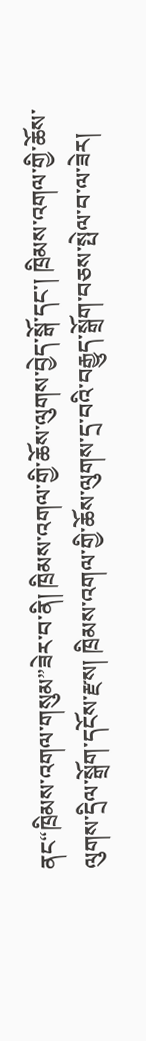ནང“ཁྲིམས་འགལ་གསུམ”ཟེར་བ་ནི། ཁྲིམས་འགལ་གྱི་ཆོས་ལུགས་བྱེད་སྒོ་དང་། ཁྲིམས་འགལ་གྱི་ཆོས་ལུགས་དྲིལ་སྒྲོག་དངོས་རྫས། ཁྲིམས་འགལ་གྱི་ཆོས་ལུགས་དྲ་བའི་བརྒྱུད་སྒྲོག་བཅས་སྤེལ་བ་ལ་ཟེར།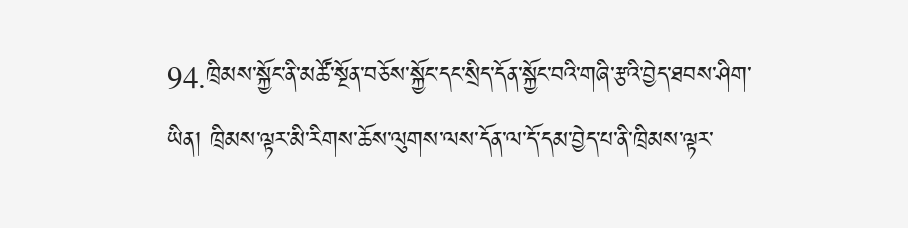94.ཁྲིམས་སྐྱོང་ནི་མཚོ་སྔོན་བཅོས་སྐྱོང་དང་སྲིད་དོན་སྐྱོང་བའི་གཞི་རྩའི་བྱེད་ཐབས་ཤིག་ཡིན། ཁྲིམས་ལྟར་མི་རིགས་ཆོས་ལུགས་ལས་དོན་ལ་དོ་དམ་བྱེད་པ་ནི་ཁྲིམས་ལྟར་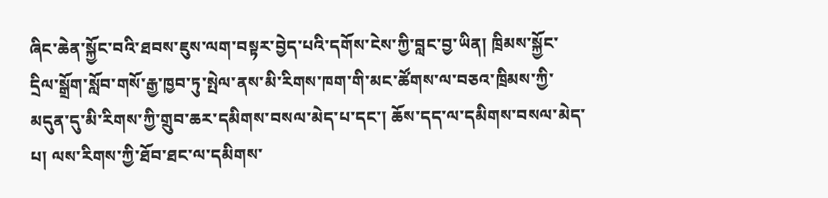ཞིང་ཆེན་སྐྱོང་བའི་ཐབས་ཇུས་ལག་བསྟར་བྱེད་པའི་དགོས་ངེས་ཀྱི་བླང་བྱ་ཡིན། ཁྲིམས་སྐྱོང་དྲིལ་སྒྲོག་སློབ་གསོ་རྒྱ་ཁྱབ་ཏུ་སྤེལ་ནས་མི་རིགས་ཁག་གི་མང་ཚོགས་ལ་བཅའ་ཁྲིམས་ཀྱི་མདུན་དུ་མི་རིགས་ཀྱི་གྲུབ་ཆར་དམིགས་བསལ་མེད་པ་དང་། ཆོས་དད་ལ་དམིགས་བསལ་མེད་པ། ལས་རིགས་ཀྱི་ཐོབ་ཐང་ལ་དམིགས་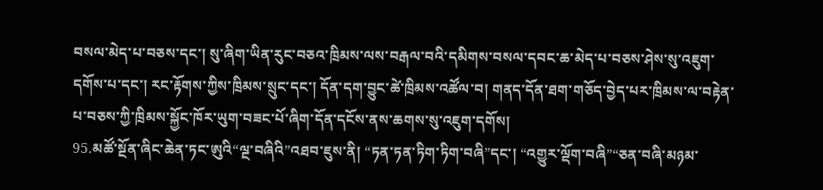བསལ་མེད་པ་བཅས་དང་། སུ་ཞིག་ཡིན་རུང་བཅའ་ཁྲིམས་ལས་བརྒལ་བའི་དམིགས་བསལ་དབང་ཆ་མེད་པ་བཅས་ཤེས་སུ་འཇུག་དགོས་པ་དང་། རང་རྟོགས་ཀྱིས་ཁྲིམས་སྲུང་དང་། དོན་དག་བྱུང་ཚེ་ཁྲིམས་འཚོལ་བ། གནད་དོན་ཐག་གཅོད་བྱེད་པར་ཁྲིམས་ལ་བརྟེན་པ་བཅས་ཀྱི་ཁྲིམས་སྐྱོང་ཁོར་ཡུག་བཟང་པོ་ཞིག་དོན་དངོས་ནས་ཆགས་སུ་འཇུག་དགོས།
95.མཚོ་སྔོན་ཞིང་ཆེན་ཏང་ཨུའི“ལྔ་བཞིའི”འཐབ་ཇུས་ནི། “ཏན་ཏན་ཏིག་ཏིག་བཞི”དང་། “འགྱུར་ལྡོག་བཞི”“ཅན་བཞི་མཉམ་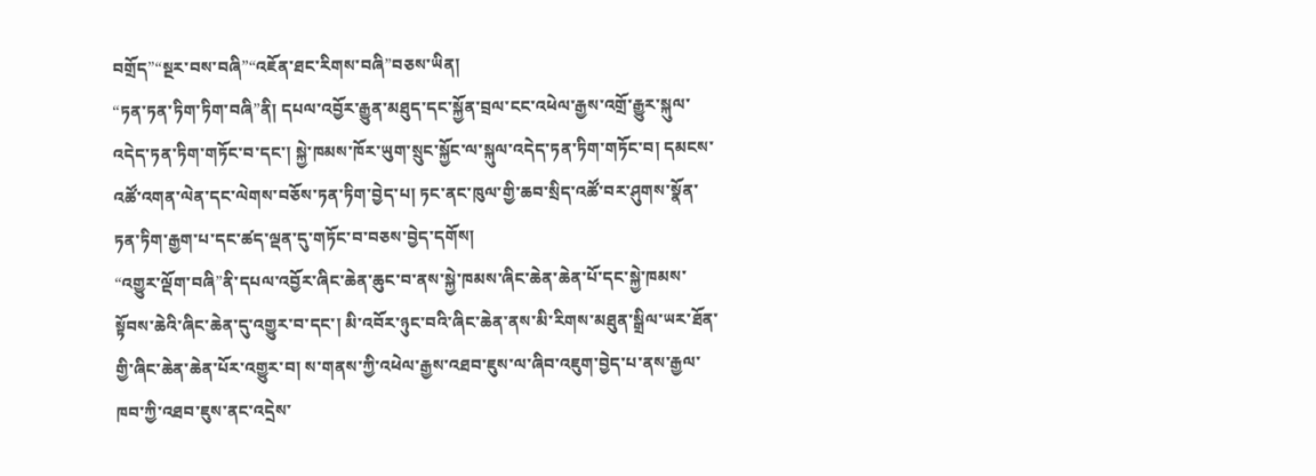བགྲོད”“སྔར་བས་བཞི”“འཇོན་ཐང་རིགས་བཞི”བཅས་ཡིན།
“ཏན་ཏན་ཏིག་ཏིག་བཞི”ནི། དཔལ་འབྱོར་རྒྱུན་མཐུད་དང་སྐྱོན་བྲལ་ངང་འཕེལ་རྒྱས་འགྲོ་རྒྱུར་སྐུལ་འདེད་ཏན་ཏིག་གཏོང་བ་དང་། སྐྱེ་ཁམས་ཁོར་ཡུག་སྲུང་སྐྱོང་ལ་སྐུལ་འདེད་ཏན་ཏིག་གཏོང་བ། དམངས་འཚོ་འགན་ལེན་དང་ལེགས་བཅོས་ཏན་ཏིག་བྱེད་པ། ཏང་ནང་ཁུལ་གྱི་ཆབ་སྲིད་འཚོ་བར་ཤུགས་སྣོན་ཏན་ཏིག་རྒྱག་པ་དང་ཚད་ལྡན་དུ་གཏོང་བ་བཅས་བྱེད་དགོས།
“འགྱུར་ལྡོག་བཞི”ནི་དཔལ་འབྱོར་ཞིང་ཆེན་ཆུང་བ་ནས་སྐྱེ་ཁམས་ཞིང་ཆེན་ཆེན་པོ་དང་སྐྱེ་ཁམས་སྟོབས་ཆེའི་ཞིང་ཆེན་དུ་འགྱུར་བ་དང་། མི་འབོར་ཉུང་བའི་ཞིང་ཆེན་ནས་མི་རིགས་མཐུན་སྒྲིལ་ཡར་ཐོན་གྱི་ཞིང་ཆེན་ཆེན་པོར་འགྱུར་བ། ས་གནས་ཀྱི་འཕེལ་རྒྱས་འཐབ་ཇུས་ལ་ཞིབ་འཇུག་བྱེད་པ་ནས་རྒྱལ་ཁབ་ཀྱི་འཐབ་ཇུས་ནང་འདྲེས་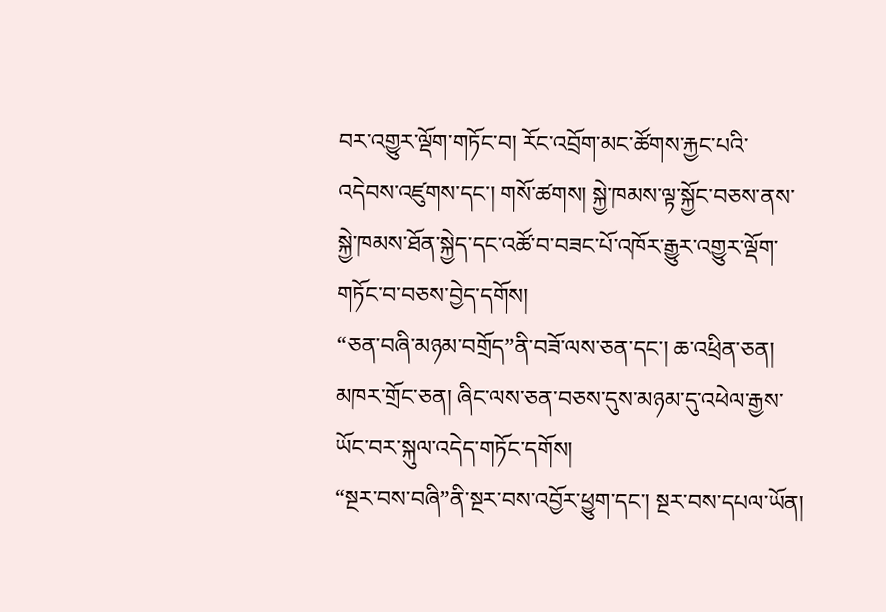བར་འགྱུར་ལྡོག་གཏོང་བ། རོང་འབྲོག་མང་ཚོགས་རྐྱང་པའི་འདེབས་འཛུགས་དང་། གསོ་ཚགས། སྐྱེ་ཁམས་ལྟ་སྐྱོང་བཅས་ནས་སྐྱེ་ཁམས་ཐོན་སྐྱེད་དང་འཚོ་བ་བཟང་པོ་འཁོར་རྒྱུར་འགྱུར་ལྡོག་གཏོང་བ་བཅས་བྱེད་དགོས།
“ཅན་བཞི་མཉམ་བགྲོད”ནི་བཟོ་ལས་ཅན་དང་། ཆ་འཕྲིན་ཅན། མཁར་གྲོང་ཅན། ཞིང་ལས་ཅན་བཅས་དུས་མཉམ་དུ་འཕེལ་རྒྱས་ཡོང་བར་སྐུལ་འདེད་གཏོང་དགོས།
“སྔར་བས་བཞི”ནི་སྔར་བས་འབྱོར་ཕྱུག་དང་། སྔར་བས་དཔལ་ཡོན།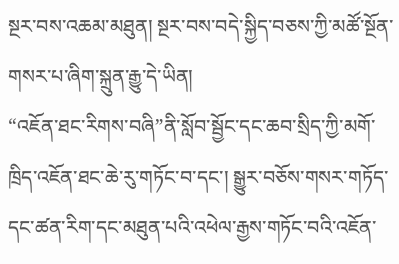སྔར་བས་འཆམ་མཐུན། སྔར་བས་བདེ་སྐྱིད་བཅས་ཀྱི་མཚོ་སྔོན་གསར་པ་ཞིག་སྐྲུན་རྒྱུ་དེ་ཡིན།
“འཇོན་ཐང་རིགས་བཞི”ནི་སློབ་སྦྱོང་དང་ཆབ་སྲིད་ཀྱི་མགོ་ཁྲིད་འཇོན་ཐང་ཆེ་རུ་གཏོང་བ་དང་། སྒྱུར་བཅོས་གསར་གཏོད་དང་ཚན་རིག་དང་མཐུན་པའི་འཕེལ་རྒྱས་གཏོང་བའི་འཇོན་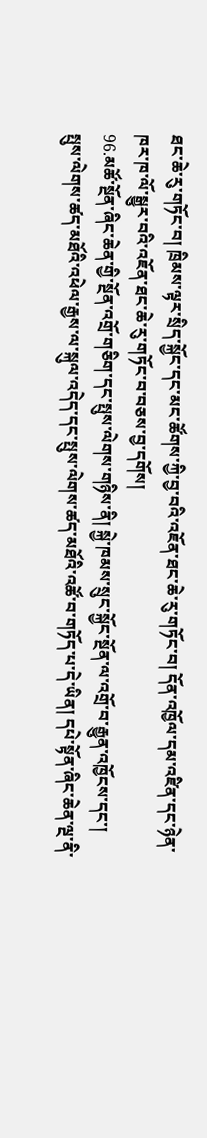ཐང་ཆེ་རུ་གཏོང་བ། ཁྲིམས་ལྟར་སྲིད་སྐྱོང་དང་མང་ཚོགས་ཀྱི་བྱ་བའི་འཇོན་ཐང་ཆེ་རུ་གཏོང་བ། དོན་འཁྱོལ་དམ་འཛིན་དང་ཉེན་ཁར་ཁ་ལོ་སྒྱུར་བའི་འཇོན་ཐང་ཆེ་རུ་གཏོང་བ་བཅས་བྱ་དགོས།
96.མཚོ་སྔོན་ཞིང་ཆེན་གྱི་སྔོན་འགྲོ་གཅིག་དང་སྤུས་ལེགས་གཉིས་ནི། སྐྱེ་ཁམས་སྲུང་སྐྱོང་སྔོན་ལ་འགྲོ་བ་རྒྱུན་འཁྱོངས་དང་། སྤུས་ལེགས་ཚད་མཐོའི་འཕེལ་རྒྱས་ལ་སྐུལ་འདེད་དང་སྤུས་ལེགས་ཚད་མཐོའི་འཚོ་བ་གཏོད་པ་དེ་ཡིན། དཔེ་སྟོན་ཞིང་ཆེན་ལྔ་ནི་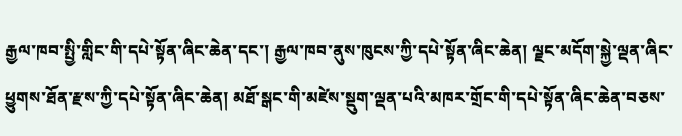རྒྱལ་ཁབ་སྤྱི་གླིང་གི་དཔེ་སྟོན་ཞིང་ཆེན་དང་། རྒྱལ་ཁབ་ནུས་ཁུངས་ཀྱི་དཔེ་སྟོན་ཞིང་ཆེན། ལྗང་མདོག་སྐྱེ་ལྡན་ཞིང་ཕྱུགས་ཐོན་རྫས་ཀྱི་དཔེ་སྟོན་ཞིང་ཆེན། མཐོ་སྒང་གི་མཛེས་སྡུག་ལྡན་པའི་མཁར་གྲོང་གི་དཔེ་སྟོན་ཞིང་ཆེན་བཅས་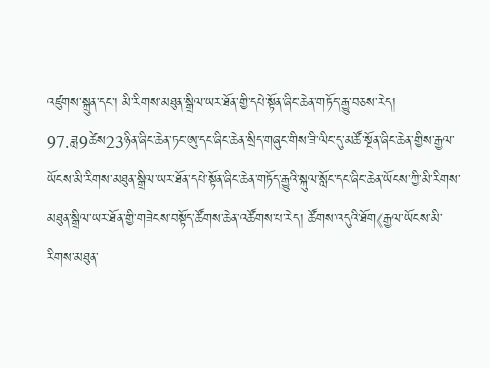འཛུགས་སྐྲུན་དང་། མི་རིགས་མཐུན་སྒྲིལ་ཡར་ཐོན་གྱི་དཔེ་སྟོན་ཞིང་ཆེན་གཏོད་རྒྱུ་བཅས་རེད།
97.ཟླ9ཚེས23ཉིན་ཞིང་ཆེན་ཏང་ཨུ་དང་ཞིང་ཆེན་སྲིད་གཞུང་གིས་ཟི་ལིང་དུ་མཚོ་སྔོན་ཞིང་ཆེན་གྱིས་རྒྱལ་ཡོངས་མི་རིགས་མཐུན་སྒྲིལ་ཡར་ཐོན་དཔེ་སྟོན་ཞིང་ཆེན་གཏོད་རྒྱུའི་སྐུལ་སློང་དང་ཞིང་ཆེན་ཡོངས་ཀྱི་མི་རིགས་མཐུན་སྒྲིལ་ཡར་ཐོན་གྱི་གཟེངས་བསྟོད་ཚོགས་ཆེན་འཚོགས་པ་རེད། ཚོགས་འདུའི་ཐོག《རྒྱལ་ཡོངས་མི་རིགས་མཐུན་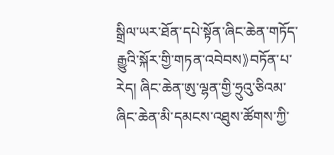སྒྲིལ་ཡར་ཐོན་དཔེ་སྟོན་ཞིང་ཆེན་གཏོད་རྒྱུའི་སྐོར་གྱི་གཏན་འབེབས》བཏོན་པ་རེད། ཞིང་ཆེན་ཨུ་ལྷན་གྱི་ཧྲུའུ་ཅིའམ་ཞིང་ཆེན་མི་དམངས་འཐུས་ཚོགས་ཀྱི་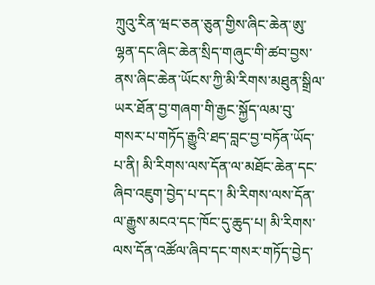ཀྲུའུ་རིན་ཝང་ཅན་ཅུན་གྱིས་ཞིང་ཆེན་ཨུ་ལྷན་དང་ཞིང་ཆེན་སྲིད་གཞུང་གི་ཚབ་བྱས་ནས་ཞིང་ཆེན་ཡོངས་ཀྱི་མི་རིགས་མཐུན་སྒྲིལ་ཡར་ཐོན་བྱ་གཞག་གི་རྒྱང་སྐྱོད་ལམ་བུ་གསར་པ་གཏོད་རྒྱུའི་ཐད་བླང་བྱ་བཏོན་ཡོད་པ་ནི། མི་རིགས་ལས་དོན་ལ་མཐོང་ཆེན་དང་ཞིབ་འཇུག་བྱེད་པ་དང་། མི་རིགས་ལས་དོན་ལ་རྒྱུས་མངའ་དང་ཁོང་དུ་ཆུད་པ། མི་རིགས་ལས་དོན་འཚོལ་ཞིབ་དང་གསར་གཏོད་བྱེད་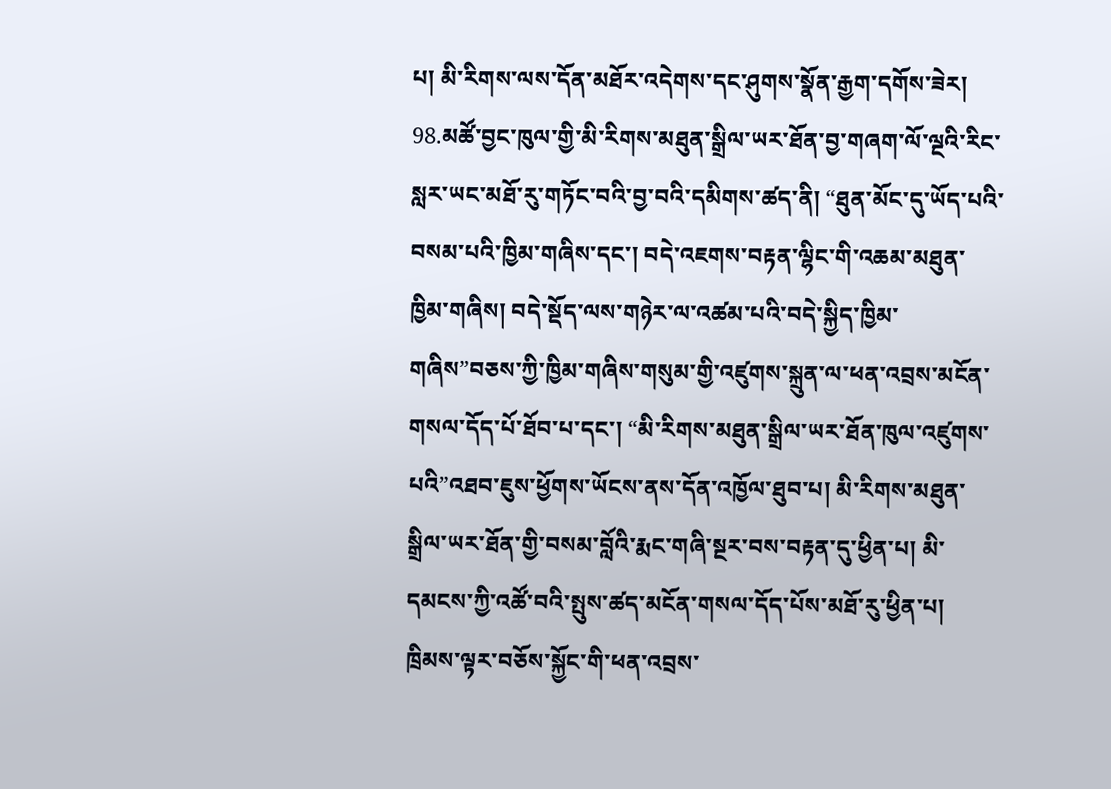པ། མི་རིགས་ལས་དོན་མཐོར་འདེགས་དང་ཤུགས་སྣོན་རྒྱག་དགོས་ཟེར།
98.མཚོ་བྱང་ཁུལ་གྱི་མི་རིགས་མཐུན་སྒྲིལ་ཡར་ཐོན་བྱ་གཞག་ལོ་ལྔའི་རིང་སླར་ཡང་མཐོ་རུ་གཏོང་བའི་བྱ་བའི་དམིགས་ཚད་ནི། “ཐུན་མོང་དུ་ཡོད་པའི་བསམ་པའི་ཁྱིམ་གཞིས་དང་། བདེ་འཇགས་བརྟན་ལྷིང་གི་འཆམ་མཐུན་ཁྱིམ་གཞིས། བདེ་སྡོད་ལས་གཉེར་ལ་འཚམ་པའི་བདེ་སྐྱིད་ཁྱིམ་གཞིས”བཅས་ཀྱི་ཁྱིམ་གཞིས་གསུམ་གྱི་འཛུགས་སྐྲུན་ལ་ཕན་འབྲས་མངོན་གསལ་དོད་པོ་ཐོབ་པ་དང་། “མི་རིགས་མཐུན་སྒྲིལ་ཡར་ཐོན་ཁུལ་འཛུགས་པའི”འཐབ་ཇུས་ཕྱོགས་ཡོངས་ནས་དོན་འཁྱོལ་ཐུབ་པ། མི་རིགས་མཐུན་སྒྲིལ་ཡར་ཐོན་གྱི་བསམ་བློའི་རྨང་གཞི་སྔར་བས་བརྟན་དུ་ཕྱིན་པ། མི་དམངས་ཀྱི་འཚོ་བའི་སྤུས་ཚད་མངོན་གསལ་དོད་པོས་མཐོ་རུ་ཕྱིན་པ། ཁྲིམས་ལྟར་བཅོས་སྐྱོང་གི་ཕན་འབྲས་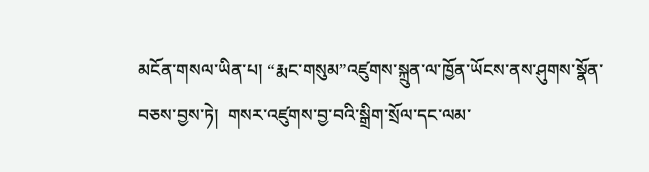མངོན་གསལ་ཡིན་པ། “རྨང་གསུམ”འཛུགས་སྐྲུན་ལ་ཁྱོན་ཡོངས་ནས་ཤུགས་སྣོན་བཅས་བྱས་ཏེ།  གསར་འཛུགས་བྱ་བའི་སྒྲིག་སྲོལ་དང་ལམ་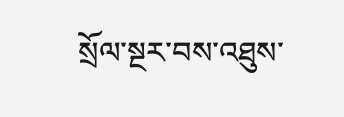སྲོལ་སྔར་བས་འཐུས་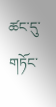ཚང་དུ་གཏོང་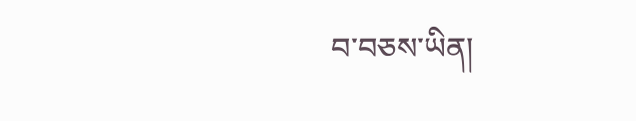བ་བཅས་ཡིན།